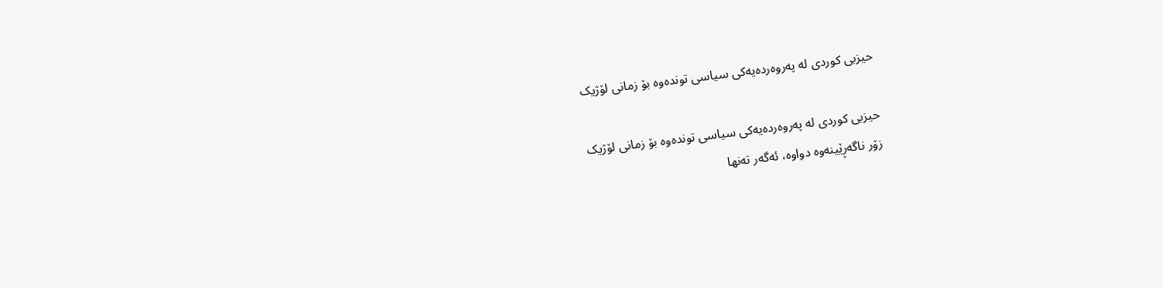حیزبی کوردی لە پەروەردەیەکی سیاسی توندەوە بۆ زمانی لۆژیک

حیزبی کوردی لە پەروەردەیەکی سیاسی توندەوە بۆ زمانی لۆژیک
زۆر ناگەڕێینەوە دواوە، ئەگەر تەنھا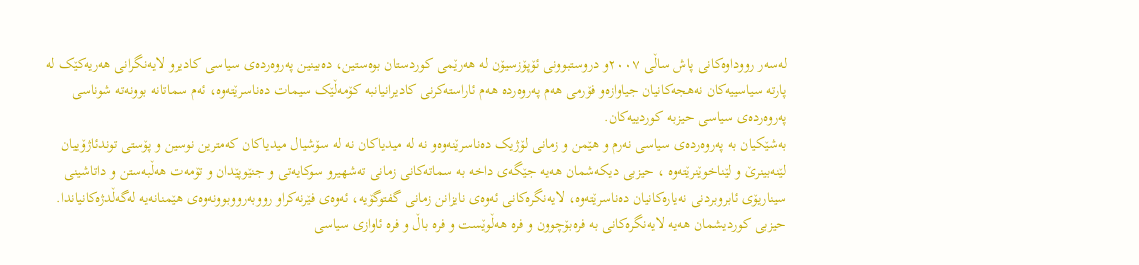لەسەر رووداوەکانی پاش ساڵی ٢٠٠٧و دروستبوونی ئۆپۆزسیۆن لە ھەرێمی کوردستان بوەستین، دەبینین پەروەردەی سیاسی کادیرو لایەنگرانی ھەریەکێک لە پارتە سیاسییەکان نەھجەکانیان جیاوازەو فۆرمی ھەم پەروەردە ھەم ئاراستەکرنی کادیرانیانبە کۆمەڵێک سیمات دەناسرێتەوە، ئەم سماتانە بوونەتە شوناسی پەروەردەی سیاسی حیزبە کوردییەکان.
بەشێکیان بە پەروەردەی سیاسی نەرم و ھێمن و زمانی لۆژیک دەناسرێنەوەو نە لە میدیاکان نە لە سۆشیال میدیاکان کەمترین نوسین و پۆستی توندئاژۆییان لێنەبینرێ و لێناخوێنرێتەوە ، حیزبی دیکەشمان ھەیە جێگەی داخە بە سماتەکانی زمانی تەشھیرو سوکایەتی و جنێوپێدان و تۆمەت ھەڵبەستن و داتاشینی سیناریۆی ئابروبردنی نەیارەکانیان دەناسرێتەوە، لایەنگرەکانی ئەوەی نایزانن زمانی گفتوگۆیە، ئەوەی فێرنەکراو رووبەرووبوونەوەی ھێمنانەیە لەگەڵدژەکانیاندا.
حیزبی کوردیشمان ھەیە لایەنگرەکانی بە فرەبۆچوون و فرە ھەڵوێست و فرە باڵ و فرە ئاوازی سیاسی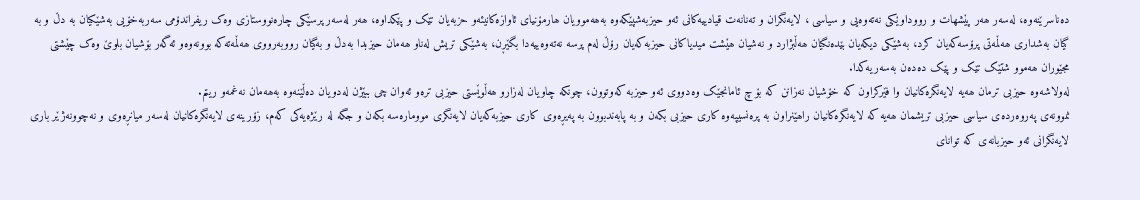دەناسرێنەوە، لەسەر ھەر پێشھات و رووداوێکی نەتەوەیی و سیاسی ، لایەنگران و تەنانەت قیادییەکانی ئەو حیزبەشپێکەوە بەھەموویان ھارمۆنیای ئاوازەکانیئەو حزبەیان تێک و پێکداوە، ھەر لەسەر پرسێکی چارەنووستازی وەک ریفراندۆمی سەربەخۆیی بەشێکیان بە دڵ و بە گیان بەشداری ھەڵمەتی پرۆسەکەیان کرد، بەشێکی دیکەیان بێدەنگیان ھەڵبژارد و نەشیان ھێشت میدیاکانی حیزبەکەیان رۆڵ لەم پرسە نەتەوەییەدا بگێڕن، بەشێکی تریش لەناو ھەمان حیزبدا بەدڵ و بەگیان رووبەرووی ھەڵمەتەکە بوونەوەو ئەگەر بۆشیان بلوێ وەک چێشتی مجێوران ھەموو شتێک تێک و پێک دەدەن بەسەریەکدا.
لەولاشەوە حیزبی ترمان ھەیە لایەنگرەکانیان وا فێرکراون کە خۆشیان نەزانن کە بۆ چ ئامانجێک وەدووی ئەو حیزبە کەوتوون، چونکە چاویان لەزارو ھەڵوێستی حیزبی ترەو ئەوان چی ببێژن لەدویان دەڵێنەوە بەھەمان نەغمەو ریتم.
نموونەی پەروەردەی سیاسی حیزبی تریشمان ھەیە کە لایەنگرەکانیان راھێنراون بە پرەنسیپەوە کاری حیزبی بکەن و بە پابەندبوون بە پەیڕەوی کاری حیزبەکەیان لایەنگری موومارەسە بکەن و جگە لە رێژەیەکی کەم، زۆرینەی لایەنگرەکانیان لەسەر میانڕەوی و نەچوونەژێر باری لایەنگرانی ئەو حیزبانەی کە توانای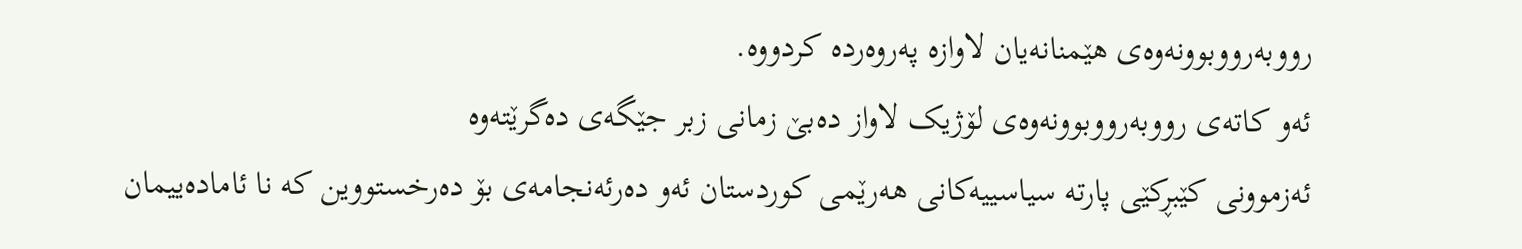رووبەرووبوونەوەی ھێمنانەیان لاوازە پەروەردە کردووە.
ئەو کاتەی رووبەرووبوونەوەی لۆژیک لاواز دەبێ زمانی زبر جێگەی دەگرێتەوە
ئەزموونی کێبڕکێی پارتە سیاسییەکانی ھەرێمی کوردستان ئەو دەرئەنجامەی بۆ دەرخستووین کە نا ئامادەییمان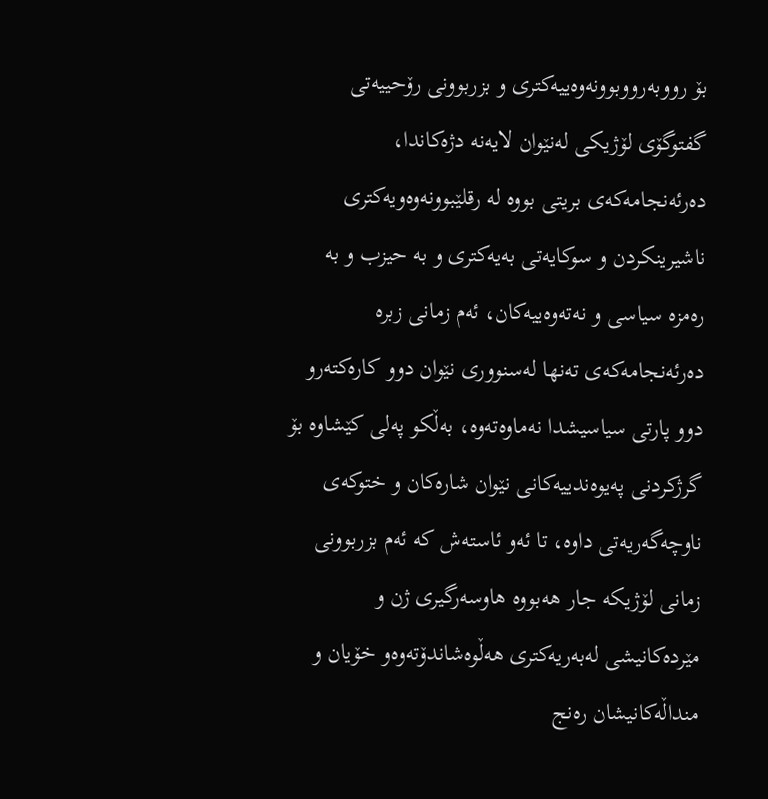بۆ رووبەرووبوونەوەییەکتری و بزربوونی رۆحییەتی گفتوگۆی لۆژیکی لەنێوان لایەنە دژەکاندا، دەرئەنجامەکەی بریتی بووە لە رقلێبوونەوەویەکتری ناشیرینکردن و سوکایەتی بەیەکتری و بە حیزب و بە رەمزە سیاسی و نەتەوەییەکان، ئەم زمانی زبرە دەرئەنجامەکەی تەنھا لەسنووری نێوان دوو کارەکتەرو دوو پارتی سیاسیشدا نەماوەتەوە، بەڵکو پەلی کێشاوە بۆ گرژکردنی پەیوەندییەکانی نێوان شارەکان و ختوکەی ناوچەگەریەتی داوە، تا ئەو ئاستەش کە ئەم بزربوونی زمانی لۆژیکە جار ھەبووە ھاوسەرگیری ژن و مێردەکانیشی لەبەریەکتری ھەڵوەشاندۆتەوەو خۆیان و منداڵەکانیشان رەنج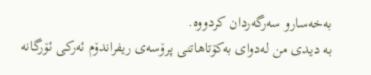بەخەسارو سەرگەردان کردووە.
بە دیدی من لەدوای بەکۆتاھاتنی پرۆسەی ریفراندۆم ئەرکی ئۆرگانە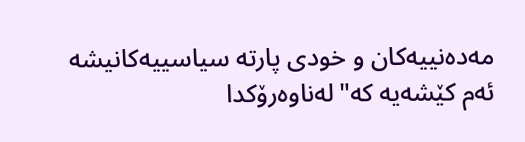مەدەنییەکان و خودی پارتە سیاسییەکانیشە ئەم کێشەیە کە"لەناوەرۆکدا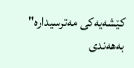کێشەیەکی مەترسیدارە" بەھەندی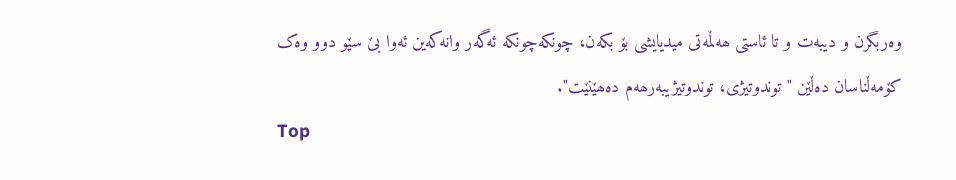وەربگرن و دیبەت و تا ئاستی ھەڵمەتی میدیایشی بۆ بکەن، چونکەچونکە ئەگەر وانەکەین ئەوا بێ سێو دوو وەک کۆمەڵناسان دەڵێن "توندوتیژی، توندوتیژیبەرھەم دەھێنێت".
Top